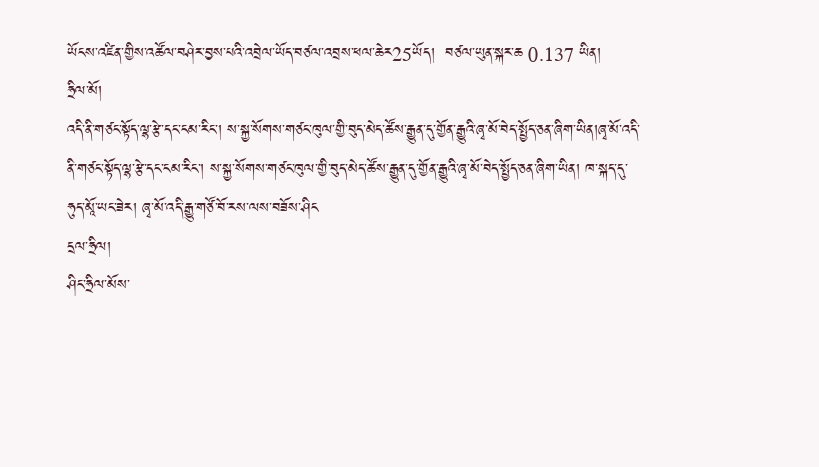ཡོངས་འཛིན་གྱིས་འཚོལ་བཤེར་བྱས་པའི་འབྲེལ་ཡོད་བཙལ་འབྲས་ཕལ་ཆེར25ཡོད།  བཙལ་ཡུན་སྐར་ཆ 0.137 ཡིན།
ཧྲིལ་མོ།
འདི་ནི་གཙང་སྟོད་ལྷ་རྩེ་དང་ངམ་རིང་། ས་སྐྱ་སོགས་གཙང་ཁུལ་གྱི་བུད་མེད་ཚོས་རྒྱུན་དུ་གྱོན་རྒྱུའི་ཞྭ་མོ་བེད་སྤྱོད་ཅན་ཞིག་ཡིན།ཞྭ་མོ་འདི་ནི་གཙང་སྟོད་ལྷ་རྩེ་དང་ངམ་རིང་། ས་སྐྱ་སོགས་གཙང་ཁུལ་གྱི་བུད་མེད་ཚོས་རྒྱུན་དུ་གྱོན་རྒྱུའི་ཞྭ་མོ་བེད་སྤྱོད་ཅན་ཞིག་ཡིན། ཁ་སྐད་དུ་ཧུད་མཱོ་ཡང་ཟེར། ཞྭ་མོ་འདི་རྒྱུ་གཙོ་བོ་རས་ལས་བཟོས་ཤིང
དྲལ་ཧྲིལ།
ཤིང་ཧྲིལ་མོས་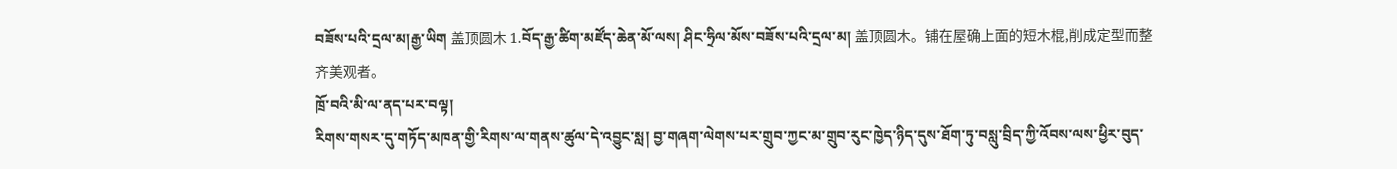བཟོས་པའི་དྲལ་མ།རྒྱ་ཡིག 盖顶圆木 1.བོད་རྒྱ་ཚིག་མཛོད་ཆེན་མོ་ལས། ཤིང་ཧྲིལ་མོས་བཟོས་པའི་དྲལ་མ། 盖顶圆木。铺在屋确上面的短木棍,削成定型而整齐美观者。
ཁྲོ་བའི་མི་ལ་ནད་པར་བལྟ།
རིགས་གསར་དུ་གཏོད་མཁན་གྱི་རིགས་ལ་གནས་ཚུལ་དེ་འབྱུང་སླ། བྱ་གཞག་ལེགས་པར་གྲུབ་ཀྱང་མ་གྲུབ་རུང་ཁྱེད་ཉིད་དུས་ཐོག་ཏུ་བསླུ་བྲིད་ཀྱི་འོབས་ལས་ཕྱིར་བུད་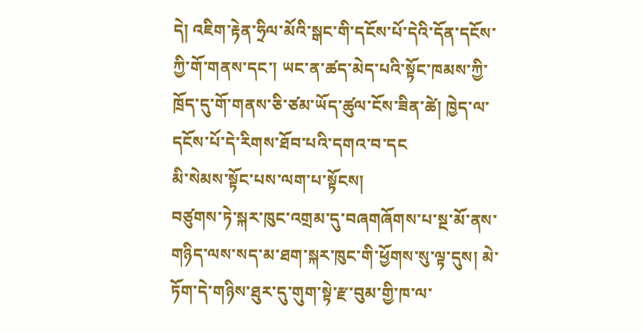དེ། འཇིག་རྟེན་ཧྲིལ་མོའི་སྒང་གི་དངོས་པོ་དེའི་དོན་དངོས་ཀྱི་གོ་གནས་དང་། ཡང་ན་ཚད་མེད་པའི་སྟོང་ཁམས་ཀྱི་ཁྲོད་དུ་གོ་གནས་ཅི་ཙམ་ཡོད་ཚུལ་ངོས་ཟིན་ཚེ། ཁྱེད་ལ་དངོས་པོ་དེ་རིགས་ཐོབ་པའི་དགའ་བ་དང
མི་སེམས་སྟོང་པས་ལག་པ་སྟོངས།
བཙུགས་ཏེ་སྐར་ཁུང་འགྲམ་དུ་བཞགཞོགས་པ་སྔ་མོ་ནས་གཉིད་ལས་སད་མ་ཐག་སྐར་ཁུང་གི་ཕྱོགས་སུ་ལྟ་དུས། མེ་ཏོག་དེ་གཉིས་ཐུར་དུ་གུག་སྟེ་རྫ་བུམ་གྱི་ཁ་ལ་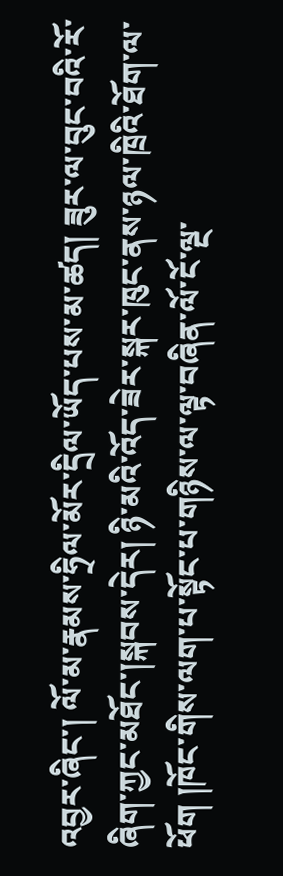འབྱར་ཞིང་། ལོ་མ་རྣམས་ཧྲིལ་མོར་དྲིལ་ཡོད་པས་མ་ཚད། ཟུར་ལ་བུང་བའི་རོ་ཞིག་ཀྱང་མཐོང་།སྐབས་དེར། ཉི་མའི་འོད་ཟེར་སྐར་ཁུང་ནས་ཉལ་ཁྲིའི་ཐོག་ལ་ཕོག །ཁོང་གིས་ལག་པ་སྟོང་པ་གཉིས་ལ་ལྟ་བཞིན་ལོ་ངོ་ལྔ་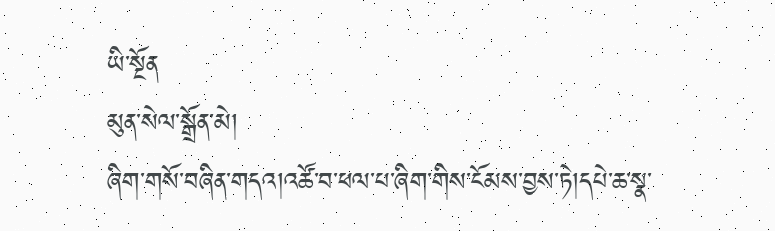ཡི་སྔོན
མུན་སེལ་སྒྲོན་མེ།
ཞིག་གསོ་བཞིན་གདའ།འཚོ་བ་ཕལ་པ་ཞིག་གིས་ངོམས་བྱས་ཏེ།དཔེ་ཆ་སྣ་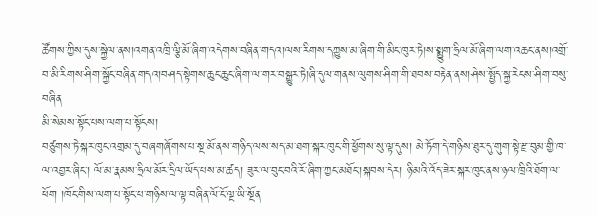ཚོགས་ཀྱིས་དུས་སྐྱེལ་ནས།འགན་འཁྲི་ལྕི་མོ་ཞིག་འདེགས་བཞིན་གདའ།ལས་རིགས་དཀྱུས་མ་ཞིག་གི་མིང་ཁུར་ཏེ།ས་སྨྱུག་ཧྲིལ་མོ་ཞིག་ལག་འཆང་ནས།འགྲོ་བ་མི་རིགས་ཤིག་སྐྱོང་བཞིན་གདའ།བཤད་སྟེགས་ཆུང་ཆུང་ཞིག་ལ་གར་བསྒྱུར་ཏེ།ཞི་དུལ་གནས་ལུགས་ཤིག་གི་ཐབས་བརྟེན་ནས།ཤེས་སྤྱོད་སྐྱ་རེངས་ཤིག་བསུ་བཞིན
མི་སེམས་སྟོང་པས་ལག་པ་སྟོངས།
བཙུགས་ཏེ་སྐར་ཁུང་འགྲམ་དུ་བཞགཞོགས་པ་སྔ་མོ་ནས་གཉིད་ལས་སད་མ་ཐག་སྐར་ཁུང་གི་ཕྱོགས་སུ་ལྟ་དུས། མེ་ཏོག་དེ་གཉིས་ཐུར་དུ་གུག་སྟེ་རྫ་བུམ་གྱི་ཁ་ལ་འབྱར་ཞིང་། ལོ་མ་རྣམས་ཧྲིལ་མོར་དྲིལ་ཡོད་པས་མ་ཚད། ཟུར་ལ་བུང་བའི་རོ་ཞིག་ཀྱང་མཐོང་།སྐབས་དེར། ཉི་མའི་འོད་ཟེར་སྐར་ཁུང་ནས་ཉལ་ཁྲིའི་ཐོག་ལ་ཕོག །ཁོང་གིས་ལག་པ་སྟོང་པ་གཉིས་ལ་ལྟ་བཞིན་ལོ་ངོ་ལྔ་ཡི་སྔོན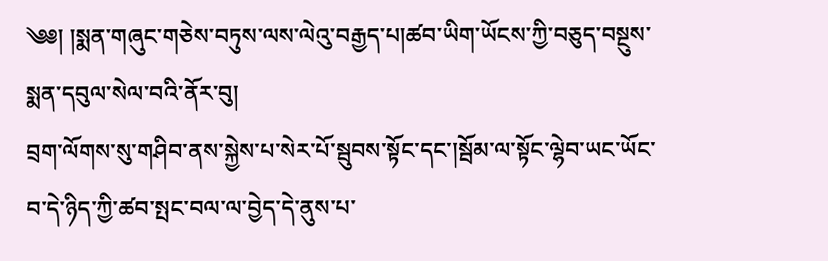༄༅། །སྨན་གཞུང་གཅེས་བཏུས་ལས་ལེའུ་བརྒྱད་པ།ཚབ་ཡིག་ཡོངས་ཀྱི་བཅུད་བསྔུས་སྨན་དབུལ་སེལ་བའི་ནོར་བུ།
བྲག་ལོགས་སུ་གཤིབ་ནས་སྐྱེས་པ་སེར་པོ་སྦུབས་སྟོང་དང་།སྦོམ་ལ་སྟོང་ལྷེབ་ཡང་ཡོང་བ་དེ་ཉིད་ཀྱི་ཚབ་སྤང་བལ་ལ་བྱེད་དེ་ནུས་པ་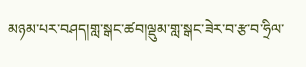མཉམ་པར་བཤད།གླ་སྒང་ཚབ།ལྡུམ་གླ་སྒང་ཟེར་བ་རྩ་བ་ཧྲིལ་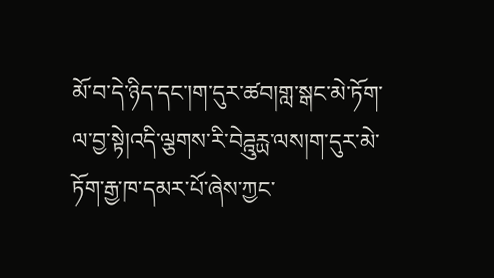མོ་བ་དེ་ཉིད་དང་།ག་དུར་ཚབ།གླ་སྒང་མེ་ཏོག་ལ་བྱ་སྟེ།འདི་ལྕགས་རི་བེཌྰུརྻ་ལས།ག་དུར་མེ་ཏོག་རྒྱ་ཁ་དམར་པོ་ཞེས་ཀྱང་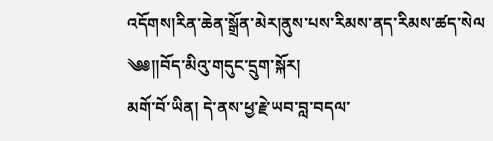འདོགས།རིན་ཆེན་སྒྲོན་མེར།ནུས་པས་རིམས་ནད་རིམས་ཚད་སེལ
༄༅།།བོད་མིའུ་གདུང་དྲུག་སྐོར།
མགོ་བོ་ཡིན། དེ་ནས་ཕྱ་རྗེ་ཡབ་བླ་བདལ་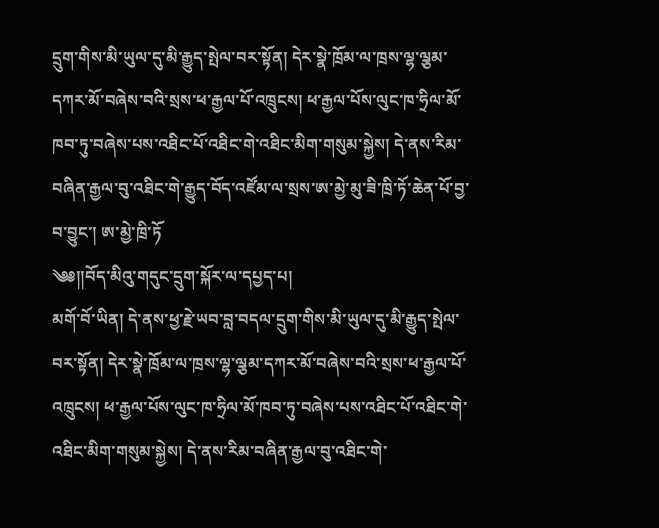དྲུག་གིས་མི་ཡུལ་དུ་མི་རྒྱུད་སྤེལ་བར་སྟོན། དེར་སྣེ་ཁྲོམ་ལ་ཁྲས་ལྷ་ལྕམ་དཀར་མོ་བཞེས་བའི་སྲས་ཕ་རྒྱལ་པོ་འཁྲུངས། ཕ་རྒྱལ་པོས་ལུང་ཁ་ཧྲིལ་མོ་ཁབ་ཏུ་བཞེས་པས་འཐིང་པོ་འཐིང་གེ་འཐིང་མིག་གསུམ་སྐྱེས། དེ་ནས་རིམ་བཞིན་རྒྱལ་བུ་འཐིང་གེ་རྒྱུད་བོད་འཛོམ་ལ་སྲས་ཨ་མྱེ་མུ་ཟི་ཁྲི་ཏོ་ཆེན་པོ་བྱ་བ་བྱུང་། ཨ་མྱེ་ཁྲི་ཏོ
༄༅།།བོད་མིའུ་གདུང་དྲུག་སྐོར་ལ་དཔྱད་པ།
མགོ་བོ་ཡིན། དེ་ནས་ཕྱ་རྗེ་ཡབ་བླ་བདལ་དྲུག་གིས་མི་ཡུལ་དུ་མི་རྒྱུད་སྤེལ་བར་སྟོན། དེར་སྣེ་ཁྲོམ་ལ་ཁྲས་ལྷ་ལྕམ་དཀར་མོ་བཞེས་བའི་སྲས་ཕ་རྒྱལ་པོ་འཁྲུངས། ཕ་རྒྱལ་པོས་ལུང་ཁ་ཧྲིལ་མོ་ཁབ་ཏུ་བཞེས་པས་འཐིང་པོ་འཐིང་གེ་འཐིང་མིག་གསུམ་སྐྱེས། དེ་ནས་རིམ་བཞིན་རྒྱལ་བུ་འཐིང་གེ་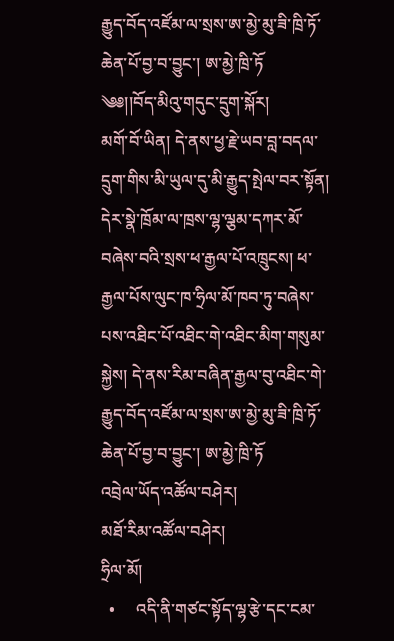རྒྱུད་བོད་འཛོམ་ལ་སྲས་ཨ་མྱེ་མུ་ཟི་ཁྲི་ཏོ་ཆེན་པོ་བྱ་བ་བྱུང་། ཨ་མྱེ་ཁྲི་ཏོ
༄༅།།བོད་མིའུ་གདུང་དྲུག་སྐོར།
མགོ་བོ་ཡིན། དེ་ནས་ཕྱ་རྗེ་ཡབ་བླ་བདལ་དྲུག་གིས་མི་ཡུལ་དུ་མི་རྒྱུད་སྤེལ་བར་སྟོན། དེར་སྣེ་ཁྲོམ་ལ་ཁྲས་ལྷ་ལྕམ་དཀར་མོ་བཞེས་བའི་སྲས་ཕ་རྒྱལ་པོ་འཁྲུངས། ཕ་རྒྱལ་པོས་ལུང་ཁ་ཧྲིལ་མོ་ཁབ་ཏུ་བཞེས་པས་འཐིང་པོ་འཐིང་གེ་འཐིང་མིག་གསུམ་སྐྱེས། དེ་ནས་རིམ་བཞིན་རྒྱལ་བུ་འཐིང་གེ་རྒྱུད་བོད་འཛོམ་ལ་སྲས་ཨ་མྱེ་མུ་ཟི་ཁྲི་ཏོ་ཆེན་པོ་བྱ་བ་བྱུང་། ཨ་མྱེ་ཁྲི་ཏོ
འབྲེལ་ཡོད་འཚོལ་བཤེར།
མཐོ་རིམ་འཚོལ་བཤེར།
ཧྲིལ་མོ།
  •     འདི་ནི་གཙང་སྟོད་ལྷ་རྩེ་དང་ངམ་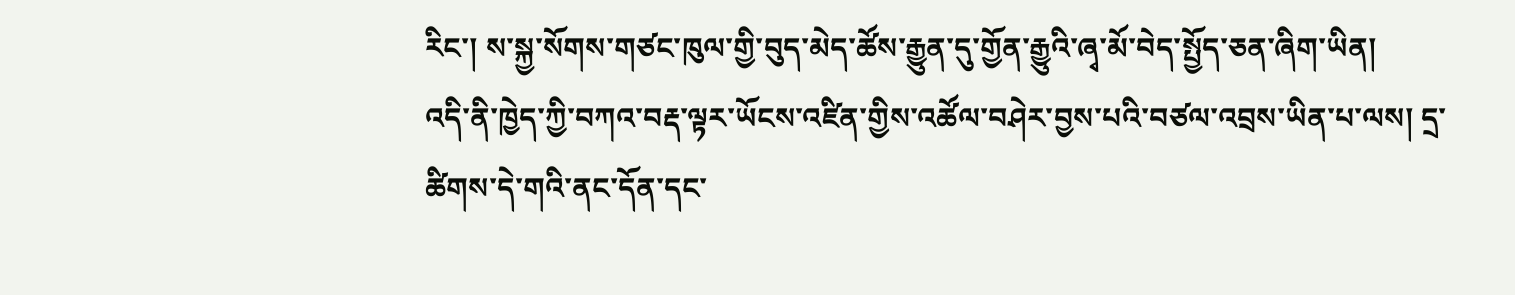རིང་། ས་སྐྱ་སོགས་གཙང་ཁུལ་གྱི་བུད་མེད་ཚོས་རྒྱུན་དུ་གྱོན་རྒྱུའི་ཞྭ་མོ་བེད་སྤྱོད་ཅན་ཞིག་ཡིན།
འདི་ནི་ཁྱེད་ཀྱི་བཀའ་བརྡ་ལྟར་ཡོངས་འཛིན་གྱིས་འཚོལ་བཤེར་བྱས་པའི་བཙལ་འབྲས་ཡིན་པ་ལས། དྲ་ཚིགས་དེ་གའི་ནང་དོན་དང་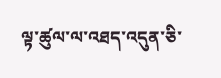ལྟ་ཚུལ་ལ་འཐད་འདུན་ཅི་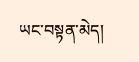ཡང་བསྟན་མེད།